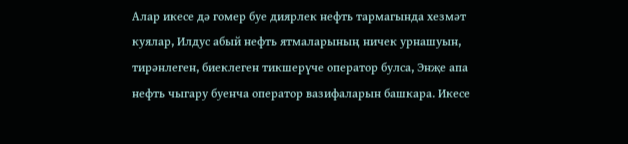Алар икесе дә гомер буе диярлек нефть тармагында хезмәт куялар, Илдус абый нефть ятмаларының ничек урнашуын, тирәнлеген, биеклеген тикшерүче оператор булса, Энҗе апа нефть чыгару буенча оператор вазифаларын башкара. Икесе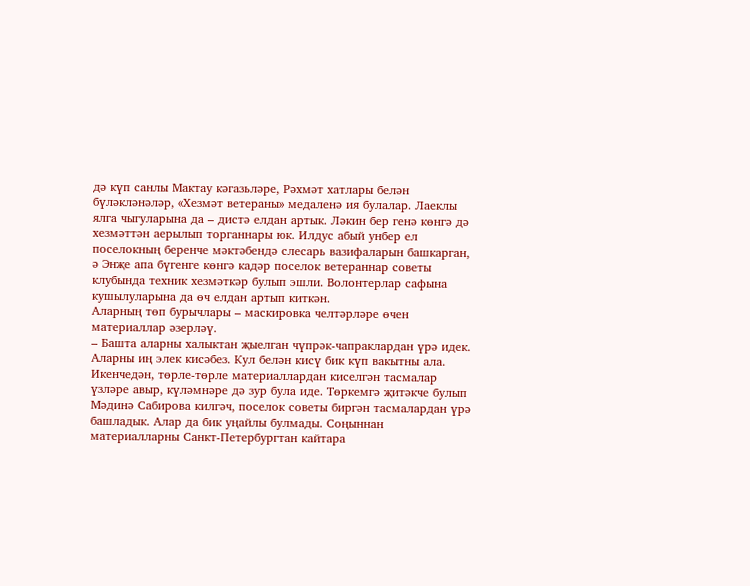дә күп санлы Мактау кәгазьләре, Рәхмәт хатлары белән бүләкләнәләр, «Хезмәт ветераны» медаленә ия булалар. Лаеклы ялга чыгуларына да – дистә елдан артык. Ләкин бер генә көнгә дә хезмәттән аерылып торганнары юк. Илдус абый унбер ел поселокның беренче мәктәбендә слесарь вазифаларын башкарган, ә Энҗе апа бүгенге көнгә кадәр поселок ветераннар советы клубында техник хезмәткәр булып эшли. Волонтерлар сафына кушылуларына да өч елдан артып киткән.
Аларның төп бурычлары – маскировка челтәрләре өчен материаллар әзерләү.
– Башта аларны халыктан җыелган чүпрәк-чапраклардан үрә идек. Аларны иң элек кисәбез. Кул белән кисү бик күп вакытны ала. Икенчедән, төрле-төрле материаллардан киселгән тасмалар үзләре авыр, күләмнәре дә зур була иде. Төркемгә җитәкче булып Мәдинә Сабирова килгәч, поселок советы биргән тасмалардан үрә башладык. Алар да бик уңайлы булмады. Соңыннан материалларны Санкт-Петербургтан кайтара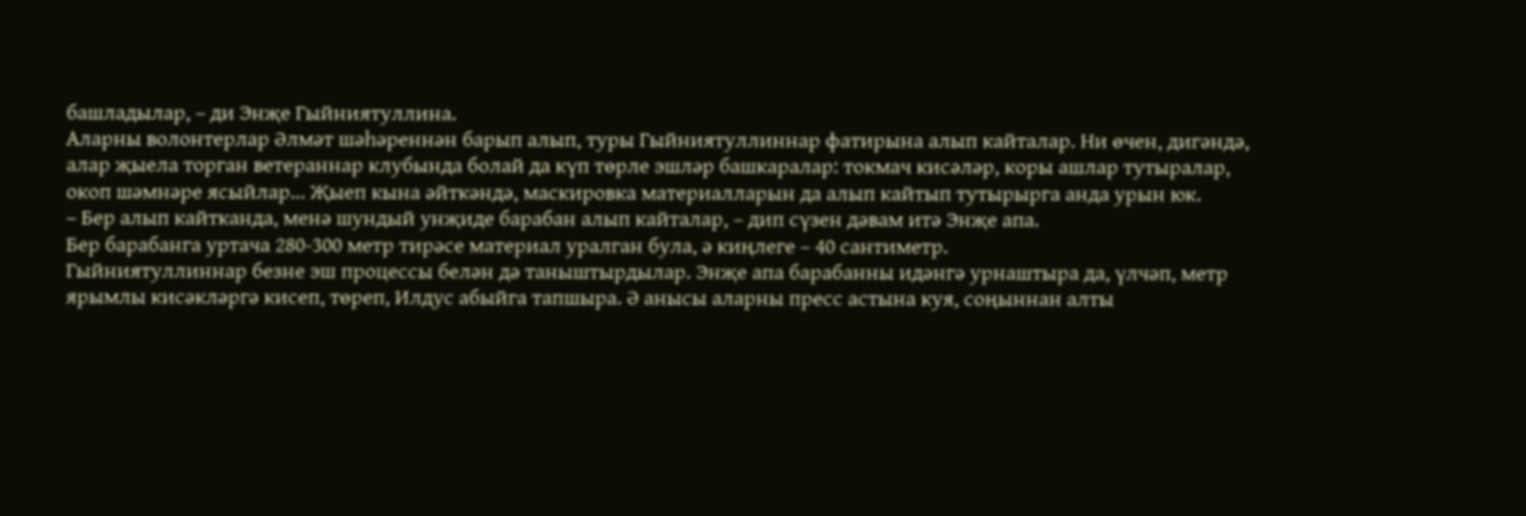башладылар, – ди Энҗе Гыйниятуллина.
Аларны волонтерлар Әлмәт шәһәреннән барып алып, туры Гыйниятуллиннар фатирына алып кайталар. Ни өчен, дигәндә, алар җыела торган ветераннар клубында болай да күп төрле эшләр башкаралар: токмач кисәләр, коры ашлар тутыралар, окоп шәмнәре ясыйлар... Җыеп кына әйткәндә, маскировка материалларын да алып кайтып тутырырга анда урын юк.
– Бер алып кайтканда, менә шундый унҗиде барабан алып кайталар, – дип сүзен дәвам итә Энҗе апа.
Бер барабанга уртача 280-300 метр тирәсе материал уралган була, ә киңлеге – 40 сантиметр.
Гыйниятуллиннар безне эш процессы белән дә таныштырдылар. Энҗе апа барабанны идәнгә урнаштыра да, үлчәп, метр ярымлы кисәкләргә кисеп, төреп, Илдус абыйга тапшыра. Ә анысы аларны пресс астына куя, соңыннан алты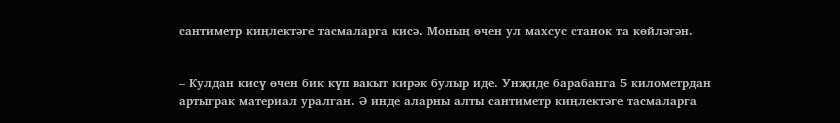сантиметр киңлектәге тасмаларга кисә. Моның өчен ул махсус станок та көйләгән.


– Кулдан кисү өчен бик күп вакыт кирәк булыр иде. Унҗиде барабанга 5 километрдан артыграк материал уралган. Ә инде аларны алты сантиметр киңлектәге тасмаларга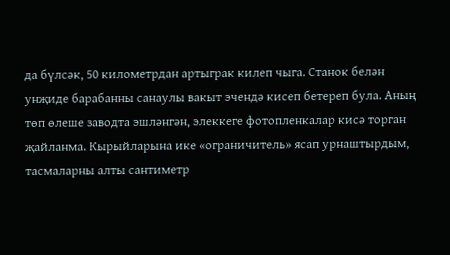да бүлсәк, 50 километрдан артыграк килеп чыга. Станок белән унҗиде барабанны санаулы вакыт эчендә кисеп бетереп була. Аның төп өлеше заводта эшләнгән, элеккеге фотопленкалар кисә торган җайланма. Кырыйларына ике «ограничитель» ясап урнаштырдым, тасмаларны алты сантиметр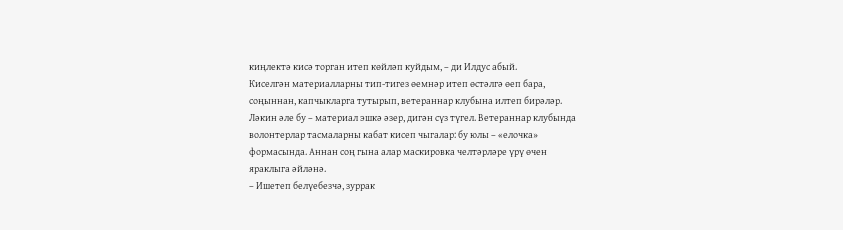киңлектә кисә торган итеп көйләп куйдым, – ди Илдус абый.
Киселгән материалларны тип-тигез өемнәр итеп өстәлгә өеп бара, соңыннан, капчыкларга тутырып, ветераннар клубына илтеп бирәләр. Ләкин әле бу – материал эшкә әзер, дигән сүз түгел. Ветераннар клубында волонтерлар тасмаларны кабат кисеп чыгалар: бу юлы – «елочка» формасында. Аннан соң гына алар маскировка челтәрләре үрү өчен яраклыга әйләнә.
– Ишетеп белүебезчә, зуррак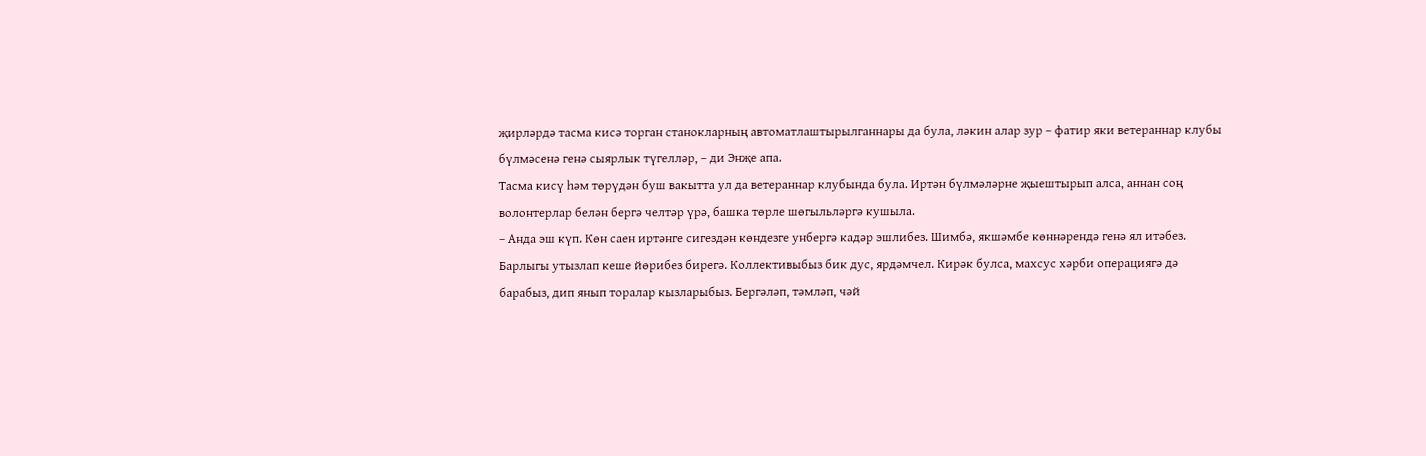җирләрдә тасма кисә торган станокларның автоматлаштырылганнары да була, ләкин алар зур – фатир яки ветераннар клубы бүлмәсенә генә сыярлык түгелләр, – ди Энҗе апа.
Тасма кисү һәм төрүдән буш вакытта ул да ветераннар клубында була. Иртән бүлмәләрне җыештырып алса, аннан соң волонтерлар белән бергә челтәр үрә, башка төрле шөгыльләргә кушыла.
– Анда эш күп. Көн саен иртәнге сигездән көндезге унбергә кадәр эшлибез. Шимбә, якшәмбе көннәрендә генә ял итәбез. Барлыгы утызлап кеше йөрибез бирегә. Коллективыбыз бик дус, ярдәмчел. Кирәк булса, махсус хәрби операциягә дә барабыз, дип янып торалар кызларыбыз. Бергәләп, тәмләп, чәй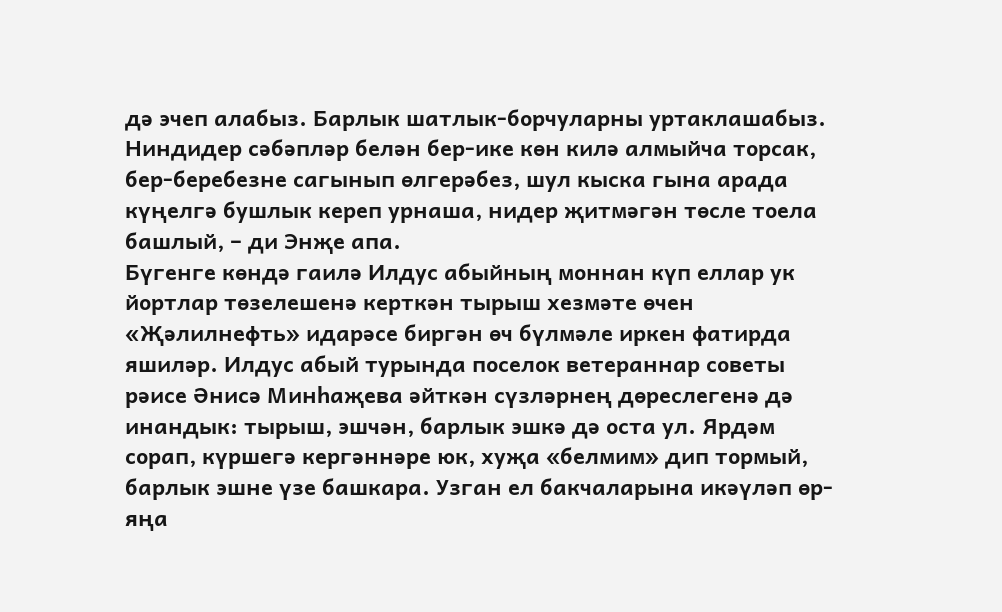дә эчеп алабыз. Барлык шатлык-борчуларны уртаклашабыз. Ниндидер сәбәпләр белән бер-ике көн килә алмыйча торсак, бер-беребезне сагынып өлгерәбез, шул кыска гына арада күңелгә бушлык кереп урнаша, нидер җитмәгән төсле тоела башлый, – ди Энҗе апа.
Бүгенге көндә гаилә Илдус абыйның моннан күп еллар ук йортлар төзелешенә керткән тырыш хезмәте өчен «Җәлилнефть» идарәсе биргән өч бүлмәле иркен фатирда яшиләр. Илдус абый турында поселок ветераннар советы рәисе Әнисә Минһаҗева әйткән сүзләрнең дөреслегенә дә инандык: тырыш, эшчән, барлык эшкә дә оста ул. Ярдәм сорап, күршегә кергәннәре юк, хуҗа «белмим» дип тормый, барлык эшне үзе башкара. Узган ел бакчаларына икәүләп өр-яңа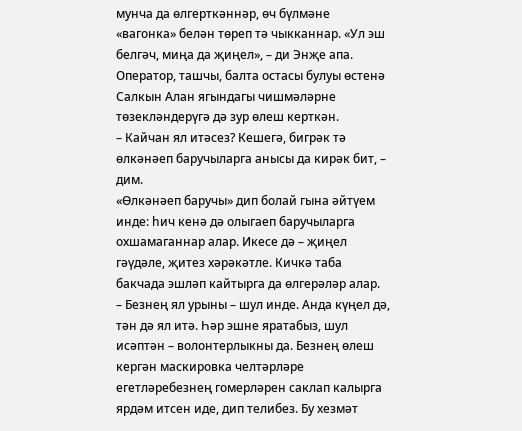мунча да өлгерткәннәр, өч бүлмәне «вагонка» белән төреп тә чыкканнар. «Ул эш белгәч, миңа да җиңел», – ди Энҗе апа. Оператор, ташчы, балта остасы булуы өстенә Салкын Алан ягындагы чишмәләрне төзекләндерүгә дә зур өлеш керткән.
– Кайчан ял итәсез? Кешегә, бигрәк тә өлкәнәеп баручыларга анысы да кирәк бит, – дим.
«Өлкәнәеп баручы» дип болай гына әйтүем инде: һич кенә дә олыгаеп баручыларга охшамаганнар алар. Икесе дә – җиңел гәүдәле, җитез хәрәкәтле. Кичкә таба бакчада эшләп кайтырга да өлгерәләр алар.
– Безнең ял урыны – шул инде. Анда күңел дә, тән дә ял итә. Һәр эшне яратабыз, шул исәптән – волонтерлыкны да. Безнең өлеш кергән маскировка челтәрләре егетләребезнең гомерләрен саклап калырга ярдәм итсен иде, дип телибез. Бу хезмәт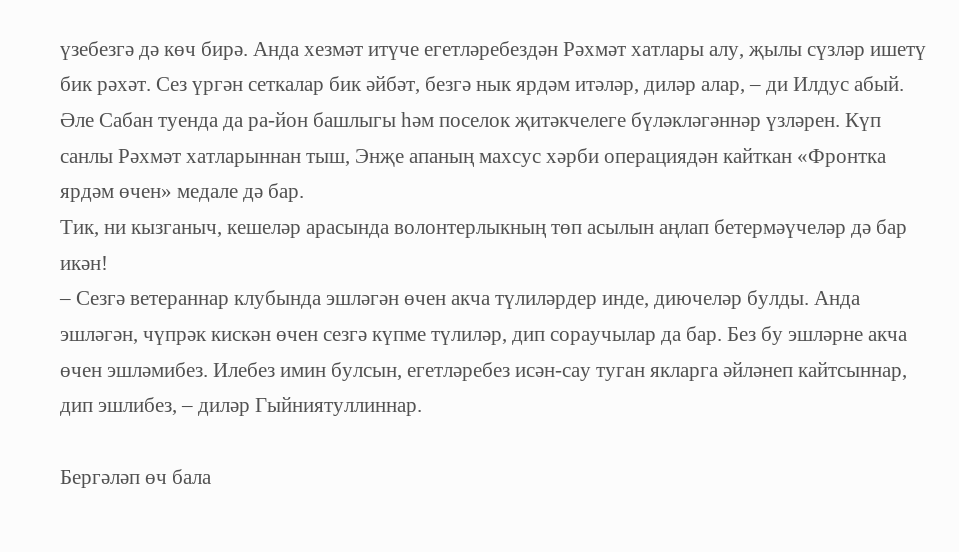үзебезгә дә көч бирә. Анда хезмәт итүче егетләребездән Рәхмәт хатлары алу, җылы сүзләр ишетү бик рәхәт. Сез үргән сеткалар бик әйбәт, безгә нык ярдәм итәләр, диләр алар, – ди Илдус абый.
Әле Сабан туенда да ра-йон башлыгы һәм поселок җитәкчелеге бүләкләгәннәр үзләрен. Күп санлы Рәхмәт хатларыннан тыш, Энҗе апаның махсус хәрби операциядән кайткан «Фронтка ярдәм өчен» медале дә бар.
Тик, ни кызганыч, кешеләр арасында волонтерлыкның төп асылын аңлап бетермәүчеләр дә бар икән!
– Сезгә ветераннар клубында эшләгән өчен акча түлиләрдер инде, диючеләр булды. Анда эшләгән, чүпрәк кискән өчен сезгә күпме түлиләр, дип сораучылар да бар. Без бу эшләрне акча өчен эшләмибез. Илебез имин булсын, егетләребез исән-сау туган якларга әйләнеп кайтсыннар, дип эшлибез, – диләр Гыйниятуллиннар.

Бергәләп өч бала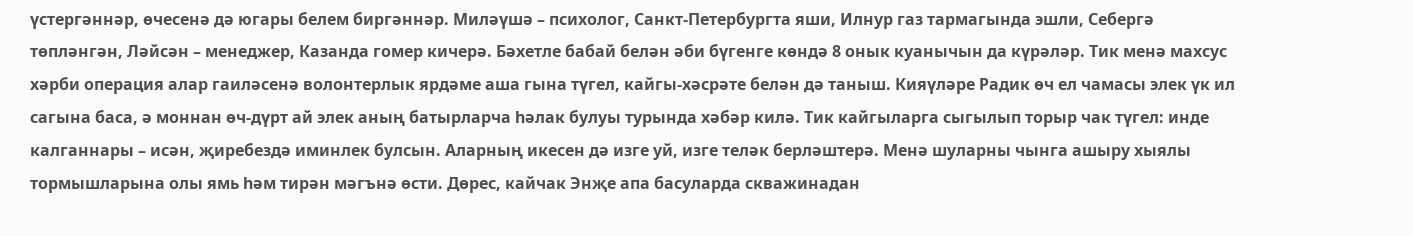үстергәннәр, өчесенә дә югары белем биргәннәр. Миләүшә – психолог, Санкт-Петербургта яши, Илнур газ тармагында эшли, Себергә төпләнгән, Ләйсән – менеджер, Казанда гомер кичерә. Бәхетле бабай белән әби бүгенге көндә 8 онык куанычын да күрәләр. Тик менә махсус хәрби операция алар гаиләсенә волонтерлык ярдәме аша гына түгел, кайгы-хәсрәте белән дә таныш. Кияүләре Радик өч ел чамасы элек үк ил сагына баса, ә моннан өч-дүрт ай элек аның батырларча һәлак булуы турында хәбәр килә. Тик кайгыларга сыгылып торыр чак түгел: инде калганнары – исән, җиребездә иминлек булсын. Аларның икесен дә изге уй, изге теләк берләштерә. Менә шуларны чынга ашыру хыялы тормышларына олы ямь һәм тирән мәгънә өсти. Дөрес, кайчак Энҗе апа басуларда скважинадан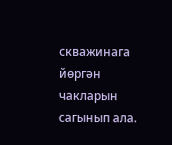скважинага йөргән чакларын сагынып ала.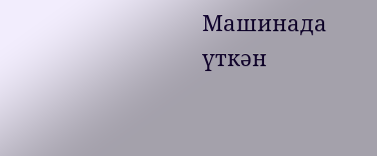Машинада үткән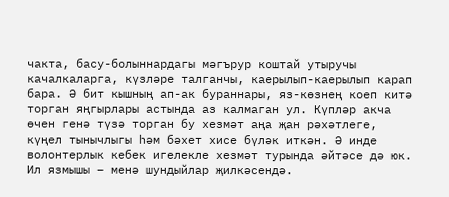чакта, басу-болыннардагы мәгърур коштай утыручы качалкаларга, күзләре талганчы, каерылып-каерылып карап бара. Ә бит кышның ап-ак бураннары, яз-көзнең коеп китә торган яңгырлары астында аз калмаган ул. Күпләр акча өчен генә түзә торган бу хезмәт аңа җан рәхәтлеге, күңел тынычлыгы һәм бәхет хисе бүләк иткән. Ә инде волонтерлык кебек игелекле хезмәт турында әйтәсе дә юк. Ил язмышы – менә шундыйлар җилкәсендә.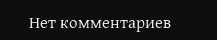Нет комментариев